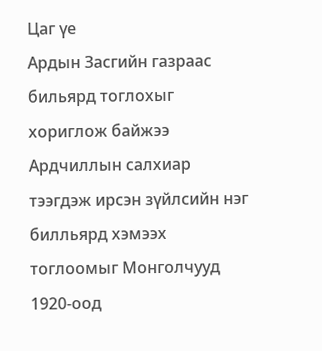Цаг үе
Ардын Засгийн газраас бильярд тоглохыг хориглож байжээ
Ардчиллын салхиар тээгдэж ирсэн зүйлсийн нэг билльярд хэмээх тоглоомыг Монголчууд 1920-оод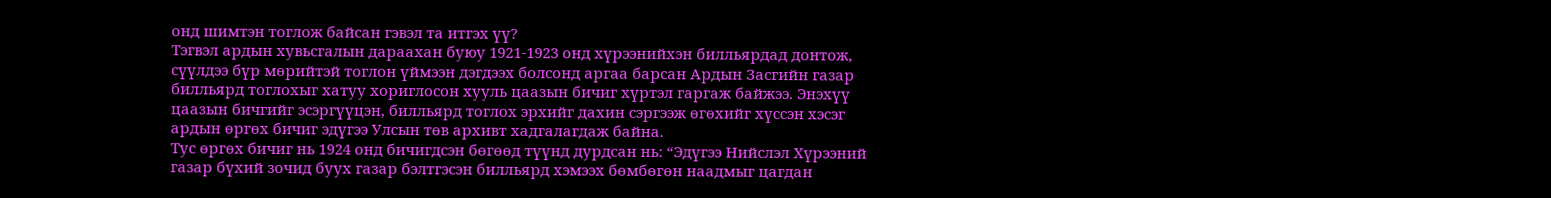онд шимтэн тоглож байсан гэвэл та итгэх үү?
Тэгвэл ардын хувьсгалын дараахан буюу 1921-1923 онд хүрээнийхэн билльярдад донтож, сүүлдээ бүр мөрийтэй тоглон үймээн дэгдээх болсонд аргаа барсан Ардын Засгийн газар билльярд тоглохыг хатуу хориглосон хууль цаазын бичиг хүртэл гаргаж байжээ. Энэхүү цаазын бичгийг эсэргүүцэн, билльярд тоглох эрхийг дахин сэргээж өгөхийг хүссэн хэсэг ардын өргөх бичиг эдүгээ Улсын төв архивт хадгалагдаж байна.
Тус өргөх бичиг нь 1924 онд бичигдсэн бөгөөд түүнд дурдсан нь: “Эдүгээ Нийслэл Хүрээний газар бүхий зочид буух газар бэлтгэсэн билльярд хэмээх бөмбөгөн наадмыг цагдан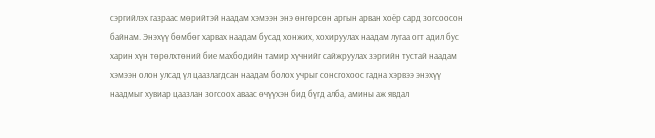сэргийлэх газраас мөрийтэй наадам хэмээн энэ өнгөрсөн аргын арван хоёр сард зогсоосон байнам. Энэхүү бөмбөг харвах наадам бусад хонжих, хохируулах наадам лугаа огт адил бус харин хүн төрөлхтөний бие махбодийн тамир хүчнийг сайжруулах зэргийн тустай наадам хэмээн олон улсад үл цаазлагдсан наадам болох учрыг сонсгохоос гадна хэрвээ энэхүү наадмыг хувиар цаазлан зогсоох аваас өчүүхэн бид бүгд алба, амины аж явдал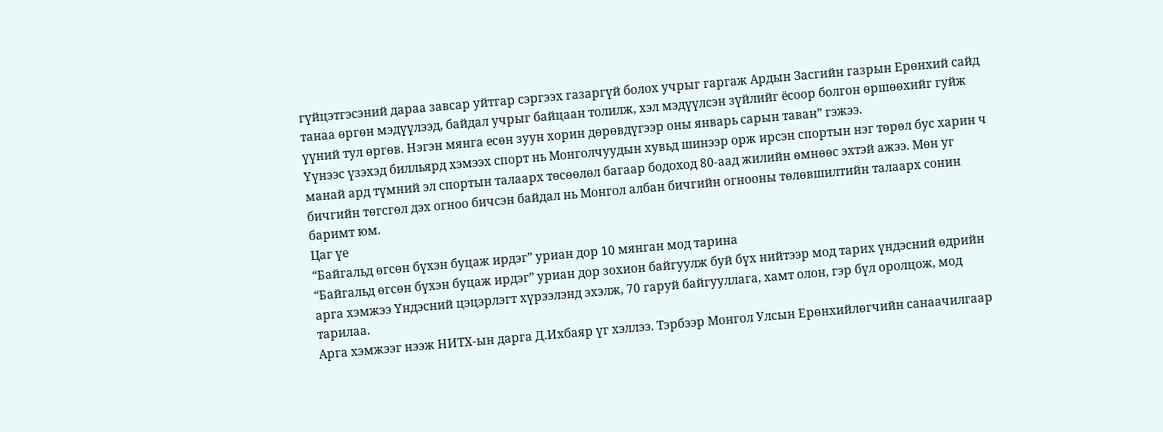гүйцэтгэсэний дараа завсар уйтгар сэргээх газаргүй болох учрыг гаргаж Ардын Засгийн газрын Ерөнхий сайд танаа өргөн мэдүүлээд, байдал учрыг байцаан толилж, хэл мэдүүлсэн зүйлийг ёсоор болгон өршөөхийг гуйж үүний тул өргөв. Нэгэн мянга есөн зуун хорин дөрөвдүгээр оны январь сарын таван” гэжээ.
Үүнээс үзэхэд билльярд хэмээх спорт нь Монголчуудын хувьд шинээр орж ирсэн спортын нэг төрөл бус харин ч манай ард түмний эл спортын талаарх төсөөлөл багаар бодоход 80-аад жилийн өмнөөс эхтэй ажээ. Мөн уг бичгийн төгсгөл дэх огноо бичсэн байдал нь Монгол албан бичгийн огнооны төлөвшилтийн талаарх сонин баримт юм.
Цаг үе
“Байгальд өгсөн бүхэн буцаж ирдэг” уриан дор 10 мянган мод тарина
“Байгальд өгсөн бүхэн буцаж ирдэг” уриан дор зохион байгуулж буй бүх нийтээр мод тарих үндэсний өдрийн арга хэмжээ Үндэсний цэцэрлэгт хүрээлэнд эхэлж, 70 гаруй байгууллага, хамт олон, гэр бүл оролцож, мод тарилаа.
Арга хэмжээг нээж НИТХ-ын дарга Д.Ихбаяр үг хэллээ. Тэрбээр Монгол Улсын Ерөнхийлөгчийн санаачилгаар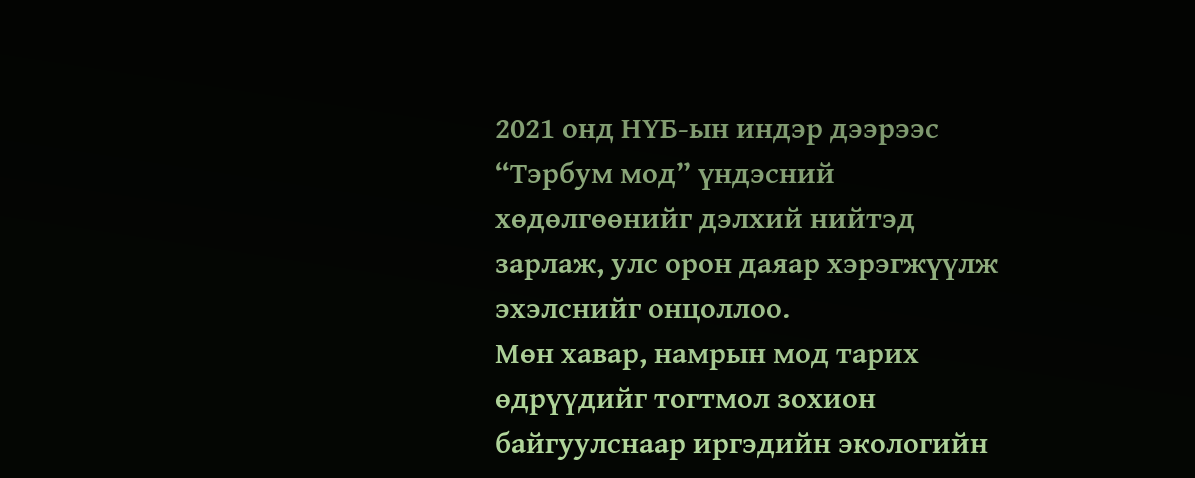2021 онд НҮБ-ын индэр дээрээс “Тэрбум мод” үндэсний хөдөлгөөнийг дэлхий нийтэд зарлаж, улс орон даяар хэрэгжүүлж эхэлснийг онцоллоо.
Мөн хавар, намрын мод тарих өдрүүдийг тогтмол зохион байгуулснаар иргэдийн экологийн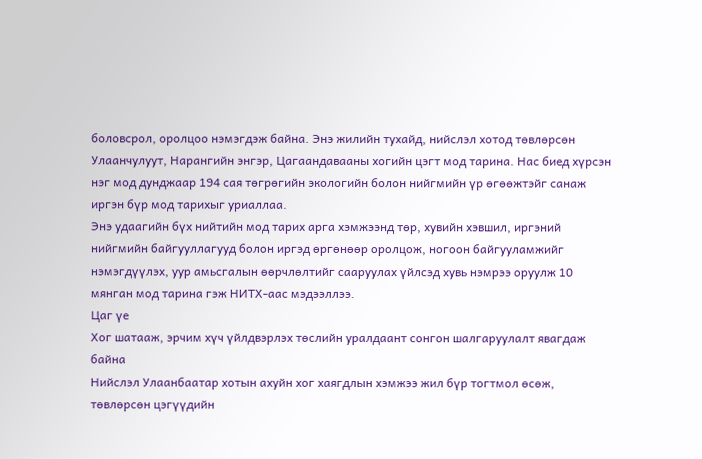боловсрол, оролцоо нэмэгдэж байна. Энэ жилийн тухайд, нийслэл хотод төвлөрсөн Улаанчулуут, Нарангийн энгэр, Цагаандавааны хогийн цэгт мод тарина. Нас биед хүрсэн нэг мод дунджаар 194 сая төгрөгийн экологийн болон нийгмийн үр өгөөжтэйг санаж иргэн бүр мод тарихыг уриаллаа.
Энэ удаагийн бүх нийтийн мод тарих арга хэмжээнд төр, хувийн хэвшил, иргэний нийгмийн байгууллагууд болон иргэд өргөнөөр оролцож, ногоон байгууламжийг нэмэгдүүлэх, уур амьсгалын өөрчлөлтийг сааруулах үйлсэд хувь нэмрээ оруулж 10 мянган мод тарина гэж НИТХ-аас мэдээллээ.
Цаг үе
Хог шатааж, эрчим хүч үйлдвэрлэх төслийн уралдаант сонгон шалгаруулалт явагдаж байна
Нийслэл Улаанбаатар хотын ахуйн хог хаягдлын хэмжээ жил бүр тогтмол өсөж, төвлөрсөн цэгүүдийн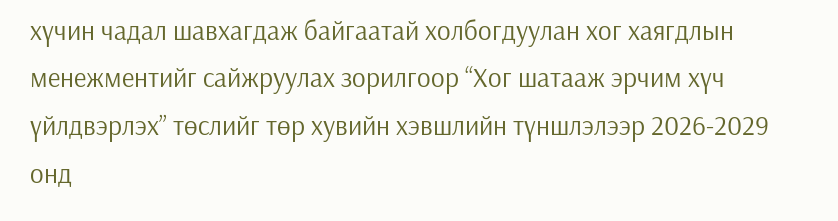хүчин чадал шавхагдаж байгаатай холбогдуулан хог хаягдлын менежментийг сайжруулах зорилгоор “Хог шатааж эрчим хүч үйлдвэрлэх” төслийг төр хувийн хэвшлийн түншлэлээр 2026-2029 онд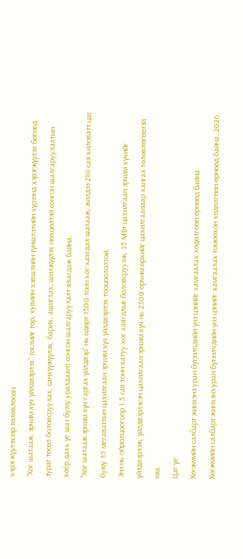хэрэгжүүлэхээр төлөвлөсөн.
“Хог шатааж, эрчим хүч үйлдвэрлэх” төслийг төр, хувийн хэвшлийн түншлэлийн хүрээнд хэрэгжүүлэх бөгөөд зураг төсөл боловсруулах, санхүүжүүлэх, барих, ашиглах, шилжүүлэх нөхцөлтэй сонгон шалгаруулалтын хоёр дахь үе шат буюу уралдаант сонгон шалгаруулалт явагдаж байна.
“Хог шатааж эрчим хүч гаргах үйлдвэр” нь өдөрт 1500 тонн хог хаягдал шатааж, жилдээ 210 сая киловатт.цаг буюу 35 мегаваттын цахилгаан эрчим хүч үйлдвэрлэх тооцоололтой.
Энэ нь ойролцоогоор 1.5 сая тонн хатуу хог хаягдлыг боловсруулж, 35 МВт цахилгаан эрчим хүчийг үйлдвэрлэж, үйлдвэрлэсэн цахилгаан эрчим хүч нь 2300 орчим өрхийг цахилгаанаар хангах төлөвлөгөөтэй юм.
Цаг үе
Хөгжмийн салбарт жинхэнэ уран бүтээлчдийн үнэ цэнийг хамгаалах хөдөлгөөн өрнөөд байна
Хөгжмийн салбарт жинхэнэ уран бүтээлчдийн үнэ цэнийг хамгаалах томоохон хөдөлгөөн өрнөөд байна. 2026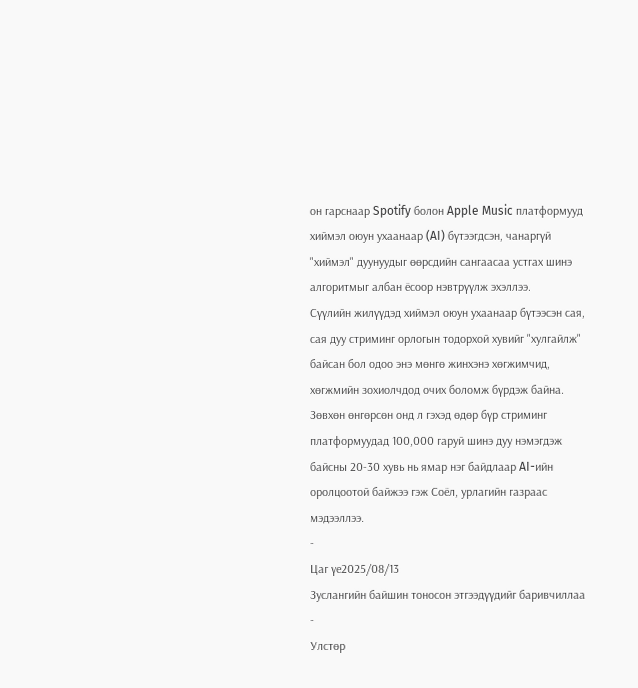он гарснаар Spotify болон Apple Music платформууд хиймэл оюун ухаанаар (AI) бүтээгдсэн, чанаргүй "хиймэл" дуунуудыг өөрсдийн сангаасаа устгах шинэ алгоритмыг албан ёсоор нэвтрүүлж эхэллээ.
Сүүлийн жилүүдэд хиймэл оюун ухаанаар бүтээсэн сая, сая дуу стриминг орлогын тодорхой хувийг "хулгайлж" байсан бол одоо энэ мөнгө жинхэнэ хөгжимчид, хөгжмийн зохиолчдод очих боломж бүрдэж байна.
Зөвхөн өнгөрсөн онд л гэхэд өдөр бүр стриминг платформуудад 100,000 гаруй шинэ дуу нэмэгдэж байсны 20-30 хувь нь ямар нэг байдлаар AI-ийн оролцоотой байжээ гэж Соёл, урлагийн газраас мэдээллээ.
-
Цаг үе2025/08/13
Зуслангийн байшин тоносон этгээдүүдийг баривчиллаа
-
Улстөр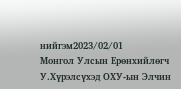нийгэм2023/02/01
Монгол Улсын Ерөнхийлөгч У.Хүрэлсүхэд ОХУ-ын Элчин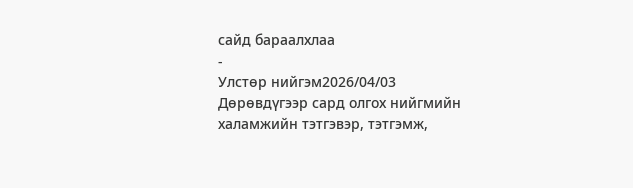сайд бараалхлаа
-
Улстөр нийгэм2026/04/03
Дөрөвдүгээр сард олгох нийгмийн халамжийн тэтгэвэр, тэтгэмж,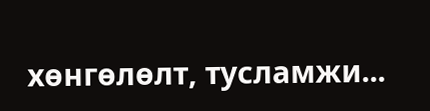хөнгөлөлт, тусламжи...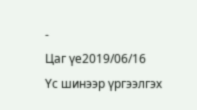-
Цаг үе2019/06/16
Үс шинээр үргээлгэх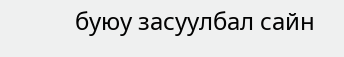буюу засуулбал сайн